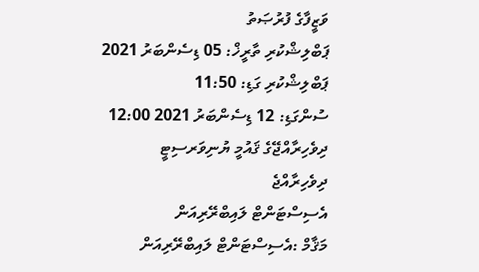ވަޒީފާގެ ފުރުޞަތު
ޕަބްލިޝްކުރި ތާރީޚް: 05 ޑިސެންބަރު 2021
ޕަބްލިޝްކުރި ގަޑި: 11:50
ސުންގަޑި: 12 ޑިސެންބަރު 2021 12:00
ދިވެހިރާއްޖޭގެ ޤައުމީ ޔުނިވަރސިޓީ
ދިވެހިރާއްޖެ
އެސިސްޓަންޓް ލައިބްރޭރިއަން
މަޤާމް :އެސިސްޓަންޓް ލައިބްރޭރިއަން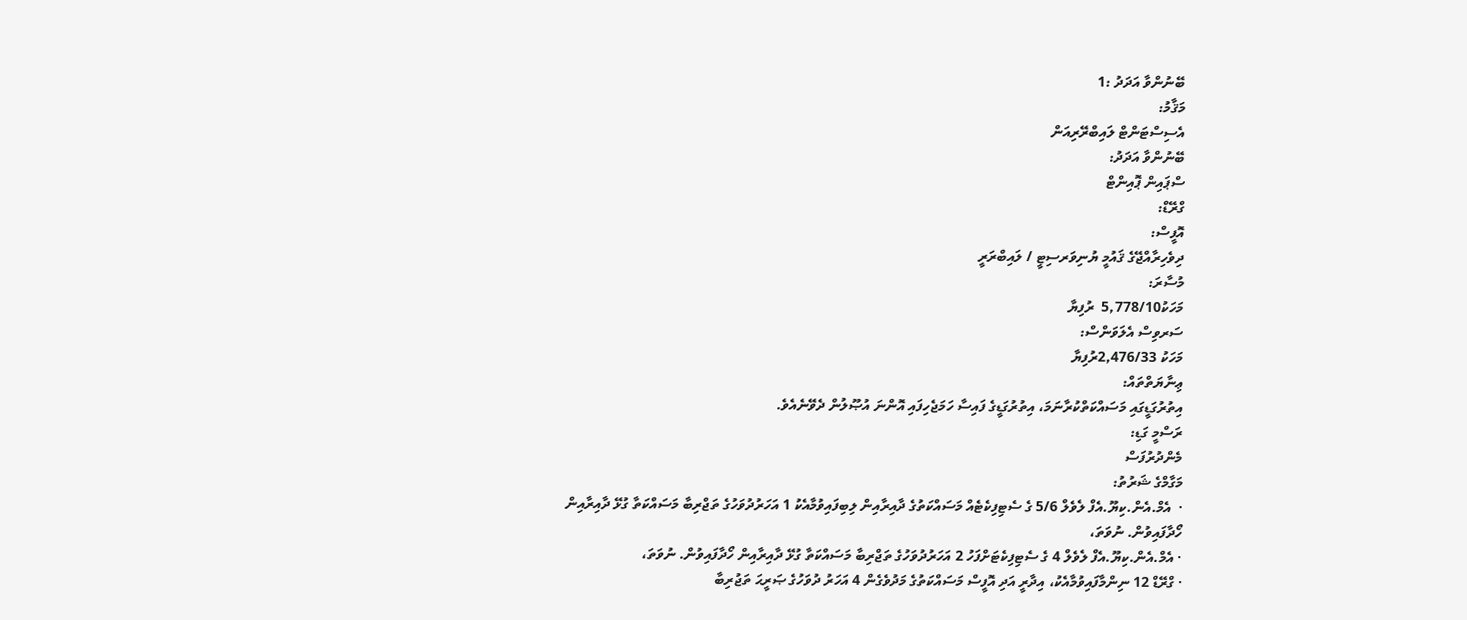ބޭނުންވާ އަދަދު :1
މަޤާމު:
އެސިސްޓަންޓް ލައިބްރޭރިއަން
ބޭނުންވާ އަދަދު:
ސްޕައިން ޕޮއިންޓް
ގްރޭޑް:
އޮފީސް:
ދިވެހިރާއްޖޭގެ ޤައުމީ ޔުނިވަރސިޓީ / ލައިބްރަރީ
މުސާރަ:
މަހަކު5,778/10  ރުފިޔާ
ސަރވިސް އެލަވަންސް:
މަހަކު 2,476/33ރުފިޔާ
ޢިނާޔަތްތައް:
އިތުރުގަޑީގައި މަސައްކަތްކުރާނަމަ، އިތުރުގަޑީގެ ފައިސާ ހަމަޖެހިފައި އޮންނަ އުޞޫލުން ދެވޭނެއެވެ.
ރަސްމީ ގަޑި:
މެންދުރުފަސް
މަގާމްގެ ޝަރުތު:
·  އެމް.އެން.ކިޔޫ.އެފް ލެވެލް 5/6 ގެ ސެޓިފިކެޓެއް މަސައްކަތުގެ ދާއިރާއިން ލިބިފައިވުމާއެކު 1 އަހަރުދުވަހުގެ ތަޖްރިބާ މަސައްކަތާ ގުޅޭ ދާއިރާއިން ހޯދާފައިވުން. ނުވަތަ،
· އެމް.އެން.ކިޔޫ.އެފް ލެވެލް 4 ގެ ސެޓިފިކެޓަށްފަހު 2 އަހަރުދުވަހުގެ ތަޖްރިބާ މަސައްކަތާ ގުޅޭ ދާއިރާއިން ހޯދާފައިވުން. ނުވަތަ،
· ގްރޭޑް 12 ނިންމާފައިވުމާއެކު، އިދާރީ އަދި އޮފީސް މަސައްކަތުގެ މަދުވެގެން 4 އަހަރު ދުވަހުގެ ޞަރީޙަ ތަޖުރިބާ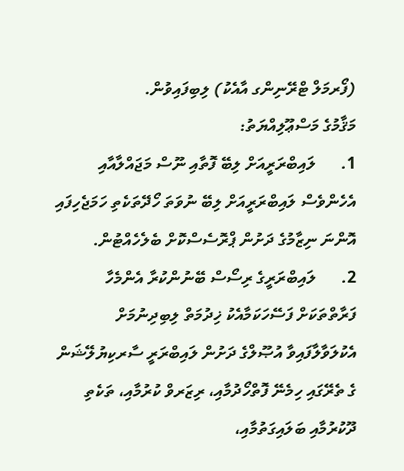(ފޯރމަލް ޓްރޭނިންގ އާއެކު) ލިބިފައިވުން.
މަޤާމުގެ މަސްޢޫލިއްޔަތު:
1.      ލައިބްރަރީއަށް ލިބޭ ފޮތާއި ނޫސް މަޖައްލާއާއި އެހެންވެސް ލައިބްރަރީއަށް ލިބޭ ނުވަތަ ހޯދޭތަކެތި ހަމަޖެހިފައި އޮންނަ ނިޒާމުގެ ދަށުން ޕްރޮސެސްކޮށް ބެލެހެއްޓުން.
2.      ލައިބްރަރީގެ ރިސޯސް ބޭނުންކުރާ އެންމެހާ ފަރާތްތަކަށް ފަސޭހަކަމާއެކު ޚިދުމަތް ލިބިދިނުމަށް އެކުލަވާލާފައިވާ އުޞޫލްގެ ދަށުން ލައިބްރަރީ ސާރކިޔުލޭޝަން ގެ ތެރޭގައި ހިމެނޭ ފޮތްހޯދުމާއި، ރިޒަރވް ކުރުމާއި، ތަކެތި ދޫކުރުމާއި ބަލައިގަތުމާއި،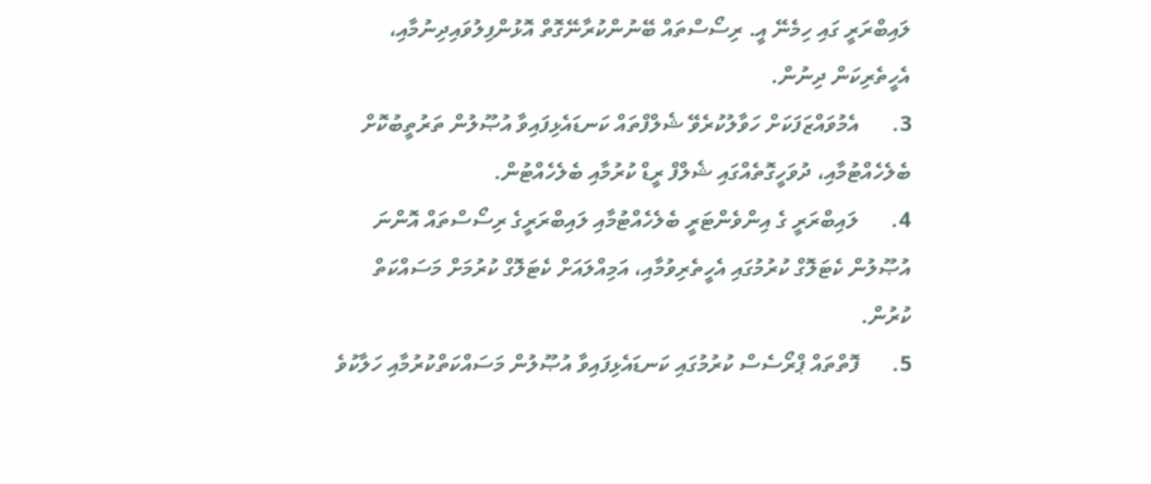ލައިބްރަރީ ގައި ހިމެނޭ އީ. ރިސޯސްތައް ބޭނުންކުރާނޭގޮތް އޮޅުންފިލުވައިދިނުމާއި، އެހީތެރިކަން ދިނުން.
3.      އެމުވައްޒަފަކަށް ހަވާލުކުރެވޭ ޝެލްފްތައް ކަނޑައެޅިފައިވާ އުޞޫލުން ތަރުތީބުކޮށް ބެލެހެއްޓުމާއި، ދުވަހީގޮތެއްގައި ޝެލްފް ރީޑް ކުރުމާއި ބެލެހެއްޓުން.
4.      ލައިބްރަރީ ގެ އިންވެންޓަރީ ބެލެހެއްޓުމާއި ލައިބްރަރީގެ ރިސޯސްތައް އޮންނަ އުޞޫލުން ކެޓަލޮގް ކުރުމުގައި އެހީތެރިވުމާއި، އަމިއްލައަށް ކެޓަލޮގް ކުރުމަށް މަސައްކަތް ކުރުން.
5.      ފޮތްތައް ޕްރޯސެސް ކުރުމުގައި ކަނޑައެޅިފައިވާ އުޞޫލުން މަސައްކަތްކުރުމާއި ހަލާކުވެ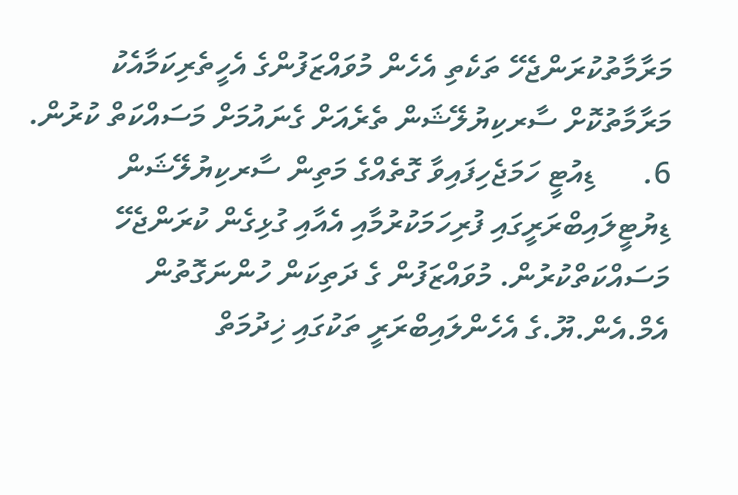މަރާމާތުކުރަންޖެހޭ ތަކެތި އެހެން މުވައްޒަފުންގެ އެހީތެރިކަމާއެކު މަރާމާތުކޮށް ސާރކިޔުލޭޝަން ތެރެއަށް ގެނައުމަށް މަސައްކަތް ކުރުން.
6.      ޑިއުޓީ ހަމަޖެހިފައިވާ ގޮތެއްގެ މަތިން ސާރކިޔުލޭޝަން ޑިޔުޓީލައިބްރަރީގައި ފުރިހަމަކުރުމާއި އެއާއި ގުޅިގެން ކުރަންޖެހޭ މަސައްކަތްކުރުން. މުވައްޒަފުން ގެ ދަތިކަން ހުންނަގޮތުން އެމް.އެން.ޔޫ.ގެ އެހެންލައިބްރަރީ ތަކުގައި ޚިދުމަތް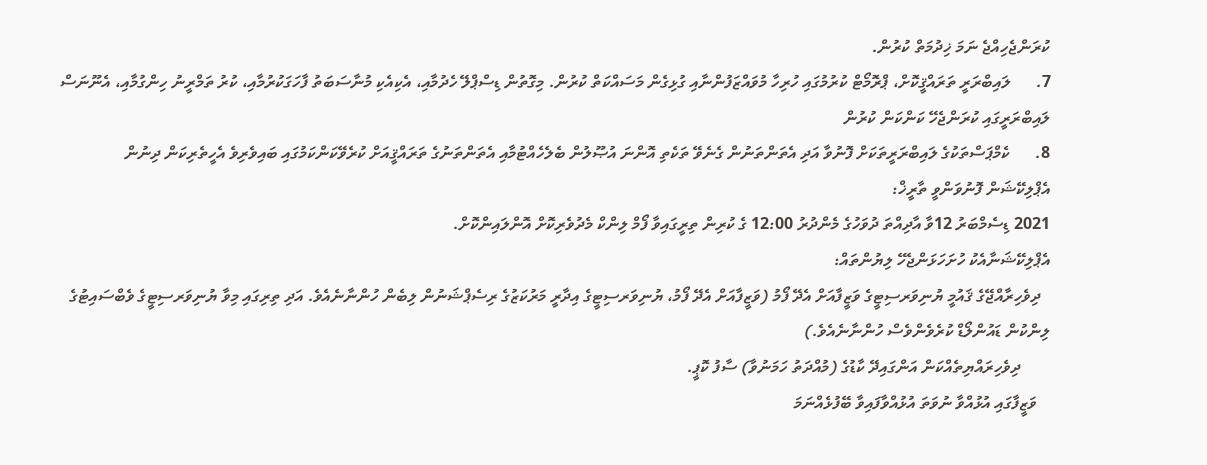ކުރަންޖެހިއްޖެ ނަމަ ޚިދުމަތް ކުރުން.
7.      ލައިބްރަރީ ތަރައްޤީކޮށް، ޕްރޮމޯޓް ކުރުމުގައި ހުރިހާ މުވައްޒަފުންނާއި ގުޅިގެން މަސައްކަތް ކުރުން. މިގޮތުން ޑިސްޕްލޭ ހެދުމާއި، އެކިއެކި މުނާސަބަތު ފާހަގަކުރުމާއި، ކުރު ތަމްރީނު ހިންގުމާއި، އެނޫނަސް ލައިބްރަރީގައި ކުރަންޖެހޭ ކަންކަން ކުރުން
8.      ކެމްޕަސްތަކުގެ ލައިބްރަރީތަކަށް ފޮނުވާ އަދި އެތަންތަނުން ގެނެވޭ ތަކެތި އޮންނަ އުޞޫލުން ބެލެހެއްޓުމާއި އެތަންތަނުގެ ތަރައްޤީއަށް ކުރެވޭކަންކަމުގައި ބައިވެރިވެ އެހީތެރިކަން ދިނުން
އެޕްލިކޭޝަން ފޮނުވަންވީ ތާރީޚް:
2021 ޑިސެމްބަރު 12ވާ އާދިއްތަ ދުވަހުގެ މެންދުރު 12:00 ގެ ކުރިން ތިރީގައިވާ ފޯމް ލިންކް މެދުވެރިކޮށް އޮންލައިންކޮށް.
އެޕްލިކޭޝަނާއެކު ހުށަހަޅަންޖެހޭ ލިޔުންތައް:
  ދިވެހިރާއްޖޭގެ ޤައުމީ ޔުނިވަރސިޓީގެ ވަޒީފާއަށް އެދޭ ފޯމު (ވަޒީފާއަށް އެދޭ ފޯމު، ޔުނިވަރސިޓީގެ އިދާރީ މަރުކަޒުގެ ރިސެޕްޝަނުން ލިބެން ހުންނާނެއެވެ. އަދި ތިރިގައި މިވާ ޔުނިވަރސިޓީގެ ވެބްސައިޓުގެ ލިންކުން ޑައުންލޯޑް ކުރެވެންވެސް ހުންނާނެއެވެ.)
       ދިވެހިރައްޔިތެއްކަން އަންގައިދޭ ކާޑުގެ (މުއްދަތު ހަމަނުވާ) ސާފު ކޮޕީ.
   ވަޒީފާގައި އުޅުއްވާ ނުވަތަ އުޅުއްވާފައިވާ ބޭފުޅެއްނަމަ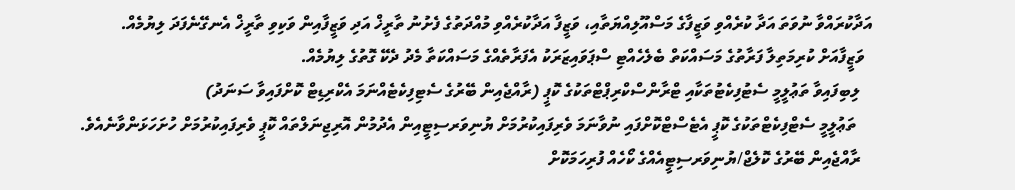އަދާކުރައްވާ ނުވަތަ އަދާ ކުރެއްވި ވަޒީފާގެ މަސްއޫލިއްޔަތާއި، ވަޒީފާ އަދާކުރެއްވި މުއްދަތުގެ ފެށުނު ތާރީޚް އަދި ވަޒީފާއިން ވަކިވި ތާރީޚް އެނގޭނެފަދަ ލިޔުމެއް.
  ވަޒީފާއަށް ކުރިމަތިލާ ފަރާތުގެ މަސައްކަތް ބެލެހެއްޓި ސްޕަވައިޒަރަކު އެފަރާތެއްގެ މަސައްކަތާ މެދު ދެކޭ ގޮތުގެ ލިޔުމެއް.
   ލިބިފައިވާ ތަޢުލީމީ ސެޓުފިކެޓުތަކާއި ޓްރާންސްކްރިޕްޓްތަކުގެ ކޮޕީ (ރާއްޖެއިން ބޭރުގެ ސެޓިފިކެޓެއްނަމަ އެކްރިޑިޓް ކޮށްފައިވާ ސަނަދު)
    ތަޢުލީމީ ސެޓްފިކެޓްތަކުގެ ކޮޕީ އެޓެސްޓްކޮށްފައި ނުވާނަމަ ވެރިފައިކުރުމަށް ޔުނިވަރސިޓީއިން އެދުމުން އޮރިޖިނަލްތައް ކޮޕީ ވެރިފައިކުރުމަށް ހުށަހަޅަންވާނެއެވެ.
   ރާއްޖެއިން ބޭރުގެ ކޮލެޖް/ޔުނިވަރސިޓީއެއްގެ ކޯހެއް ފުރިހަމަކޮށް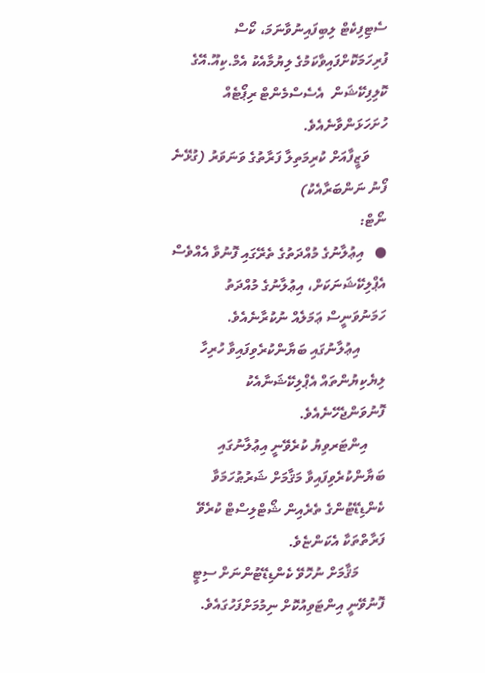ސެޓިފިކެޓް ލިބިފައިނުވާނަމަ، ކޯސް ފުރިހަމަކޮށްފައިވާކަމުގެ ލިޔުމާއެކު އެމް.ކިއޫ.އޭގެ ކޮލިފިކޭޝަން  އެސެސްމެންޓް ރިޕޯޓެއް ހުށަހަޅަންވާނެއެވެ.
     ވަޒީފާއަށް ކުރިމަތިލާ ފަރާތުގެ ވަނަވަރު (ގުޅޭނެ ފޯނު ނަންބަރާއެކު)
ނޯޓް:
●   އިޢުލާނުގެ މުއްދަތުގެ ތެރޭގައި ފޮނުވާ އެއްވެސް އެޕްލިކޭޝަނަކަށް، އިޢުލާނުގެ މުއްދަތު ހަމަނުވަނީސް ޢަމަލެއް ނުކުރާނެއެވެ.
       އިޢުލާނުގައި ބަޔާންކުރެވިފައިވާ ހުރިހާ ލިޔެކިޔުންތައް އެޕްލިކޭޝަނާއެކު ފޮނުވަންޖެހޭނެއެވެ.
     އިންޓަރވިޔު ކުރެވޭނީ އިޢުލާނުގައި ބަޔާންކުރެވިފައިވާ މަޤާމަށް ޝަރުޠުހަމަވާ ކެންޑިޑޭޓުންގެ ތެރެއިން ޝޯޓްލިސްޓް ކުރެވޭ ފަރާތްތަކާ އެކަންޏެވެ.
       މަޤާމަށް ނުހޮވޭ ކެންޑިޑޭޓުންނަށް ސިޓީ ފޮނުވޭނީ އިންޓަވިއުކޮށް ނިމުމަށްފަހުގައެވެ.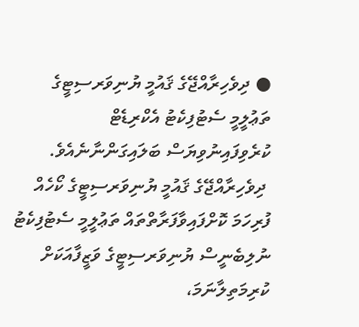● ދިވެހިރާއްޖޭގެ ޤައުމީ ޔުނިވަރސިޓީގެ ތަޢުލީމީ ސެޓުފިކެޓު އެކްރިޑެޓް ކުރެވިފައިނުވިޔަސް ބަލައިގަންނާނެއެވެ.
 ދިވެހިރާއްޖޭގެ ޤައުމީ ޔުނިވަރސިޓީގެ ކޯހެއް ފުރިހަމަ ކޮށްފައިވާފަރާތްތައް ތަޢުލީމީ ސެޓުފިކެޓު ނުލިބެނީސް ޔުނިވަރސިޓީގެ ވަޒީފާއަކަށް ކުރިމަތިލާނަމަ،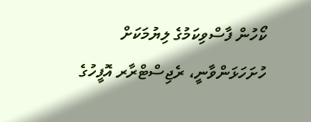ކޯހުން ފާސްވިކަމުގެ ލިޔުމަކަށް ހުށަހަޅަންވާނީ، ރެޖިސްޓްރާރ އޮފީހުގެ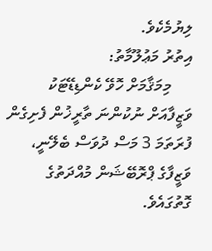ލިޔުމެކެވެ.
އިތުރު މަޢުލޫމާތު:
     މިމަޤާމަށް ހޮވޭ ކެންޑިޑޭޓަކު ވަޒީފާއަށް ނުކުންނަ ތާރީޚުން ފެށިގެން ފުރަތަމަ 3 މަސް ދުވަސް ބެލޭނީ، ވަޒީފާގެ ޕްރޮބޭޝަން މުއްދަތުގެ ގޮތުގައެވެ.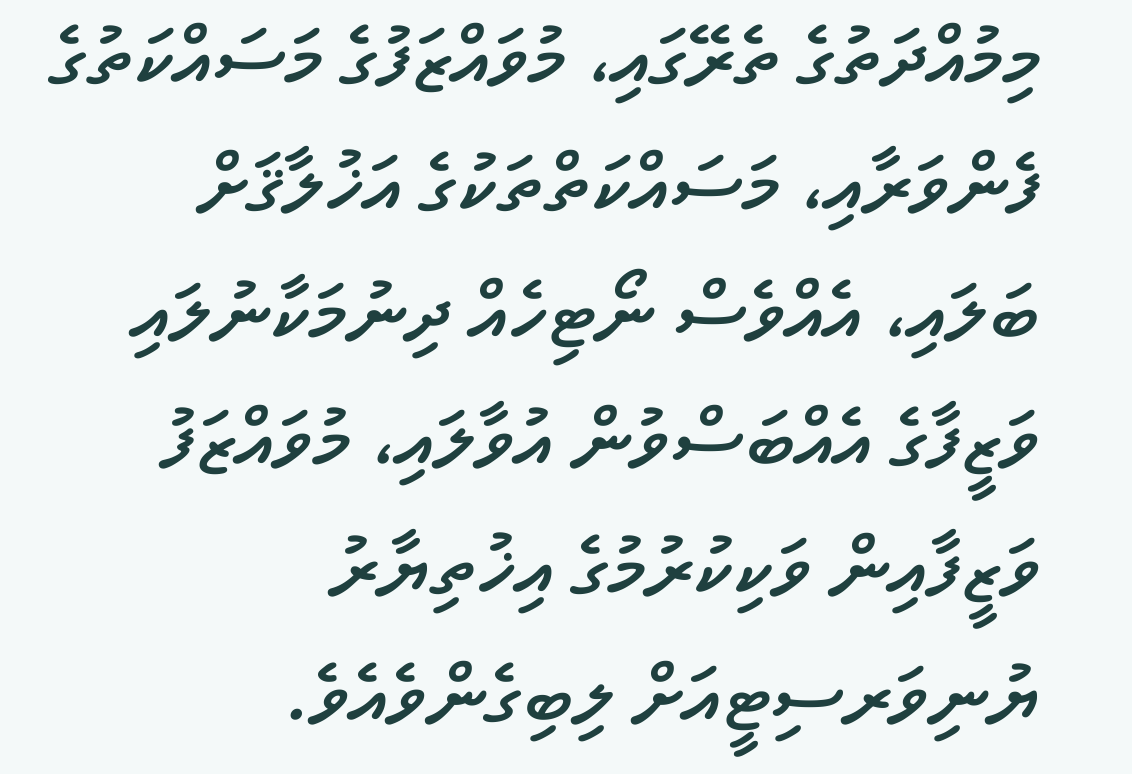މިމުއްދަތުގެ ތެރޭގައި، މުވައްޒަފުގެ މަސައްކަތުގެ ފެންވަރާއި، މަސައްކަތްތަކުގެ އަޚުލާޤަށް ބަލައި، އެއްވެސް ނޯޓިހެއް ދިނުމަކާނުލައި ވަޒީފާގެ އެއްބަސްވުން އުވާލައި، މުވައްޒަފު ވަޒީފާއިން ވަކިކުރުމުގެ އިޚުތިޔާރު ޔުނިވަރސިޓީއަށް ލިބިގެންވެއެވެ.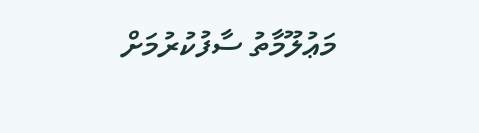މަޢުލޫމާތު ސާފުކުރުމަށް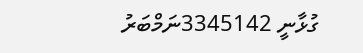ގުޅާނީ 3345142ނަމްބަރު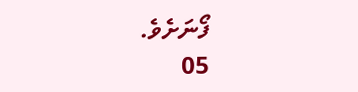ފޯނަށެވެ.
05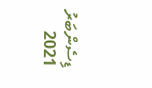ޑިސެންބަރު 2021